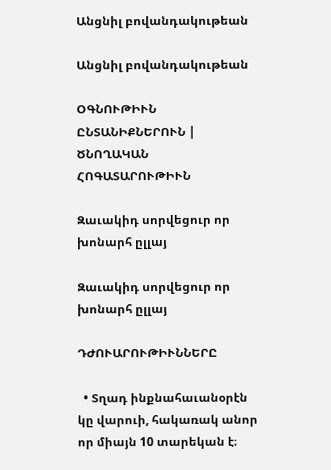Անցնիլ բովանդակութեան

Անցնիլ բովանդակութեան

ՕԳՆՈՒԹԻՒՆ ԸՆՏԱՆԻՔՆԵՐՈՒՆ | ԾՆՈՂԱԿԱՆ ՀՈԳԱՏԱՐՈՒԹԻՒՆ

Զաւակիդ սորվեցուր որ խոնարհ ըլլայ

Զաւակիդ սորվեցուր որ խոնարհ ըլլայ

ԴԺՈՒԱՐՈՒԹԻՒՆՆԵՐԸ

  • Տղադ ինքնահաւանօրէն կը վարուի, հակառակ անոր որ միայն 10 տարեկան է։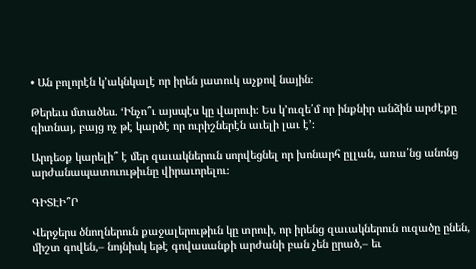• Ան բոլորէն կ’ակնկալէ որ իրեն յատուկ աչքով նային։

Թերեւս մտածես. ‘Ինչո՞ւ այսպէս կը վարուի։ Ես կ’ուզե՛մ որ ինքնիր անձին արժէքը գիտնայ, բայց ոչ թէ կարծէ որ ուրիշներէն աւելի լաւ է’։

Արդեօք կարելի՞ է մեր զաւակներուն սորվեցնել որ խոնարհ ըլլան, առա՛նց անոնց արժանապատուութիւնը վիրաւորելու։

ԳԻՏԷԻ՞Ր

Վերջերս ծնողներուն քաջալերութիւն կը տրուի, որ իրենց զաւակներուն ուզածը ընեն, միշտ գովեն,– նոյնիսկ եթէ գովասանքի արժանի բան չեն ըրած,– եւ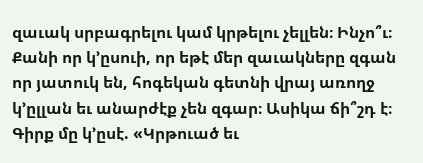զաւակ սրբագրելու կամ կրթելու չելլեն։ Ինչո՞ւ։ Քանի որ կ’ըսուի, որ եթէ մեր զաւակները զգան որ յատուկ են, հոգեկան գետնի վրայ առողջ կ’ըլլան եւ անարժէք չեն զգար։ Ասիկա ճի՞շդ է։ Գիրք մը կ’ըսէ. «Կրթուած եւ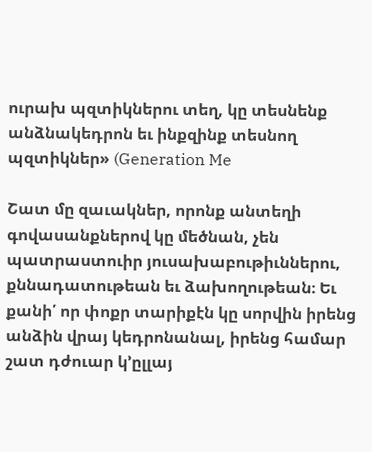ուրախ պզտիկներու տեղ, կը տեսնենք անձնակեդրոն եւ ինքզինք տեսնող պզտիկներ» (Generation Me

Շատ մը զաւակներ, որոնք անտեղի գովասանքներով կը մեծնան, չեն պատրաստուիր յուսախաբութիւններու, քննադատութեան եւ ձախողութեան։ Եւ քանի՛ որ փոքր տարիքէն կը սորվին իրենց անձին վրայ կեդրոնանալ, իրենց համար շատ դժուար կ’ըլլայ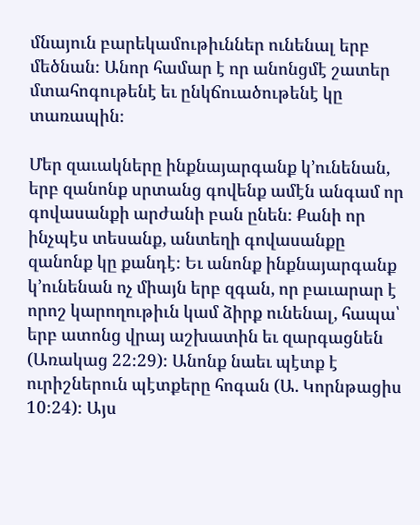մնայուն բարեկամութիւններ ունենալ երբ մեծնան։ Անոր համար է որ անոնցմէ շատեր մտահոգութենէ եւ ընկճուածութենէ կը տառապին։

Մեր զաւակները ինքնայարգանք կ’ունենան, երբ զանոնք սրտանց գովենք ամէն անգամ որ գովասանքի արժանի բան ընեն։ Քանի որ ինչպէս տեսանք, անտեղի գովասանքը զանոնք կը քանդէ։ Եւ անոնք ինքնայարգանք կ’ունենան ոչ միայն երբ զգան, որ բաւարար է որոշ կարողութիւն կամ ձիրք ունենալ, հապա՝ երբ ատոնց վրայ աշխատին եւ զարգացնեն (Առակաց 22։29)։ Անոնք նաեւ պէտք է ուրիշներուն պէտքերը հոգան (Ա. Կորնթացիս 10։24)։ Այս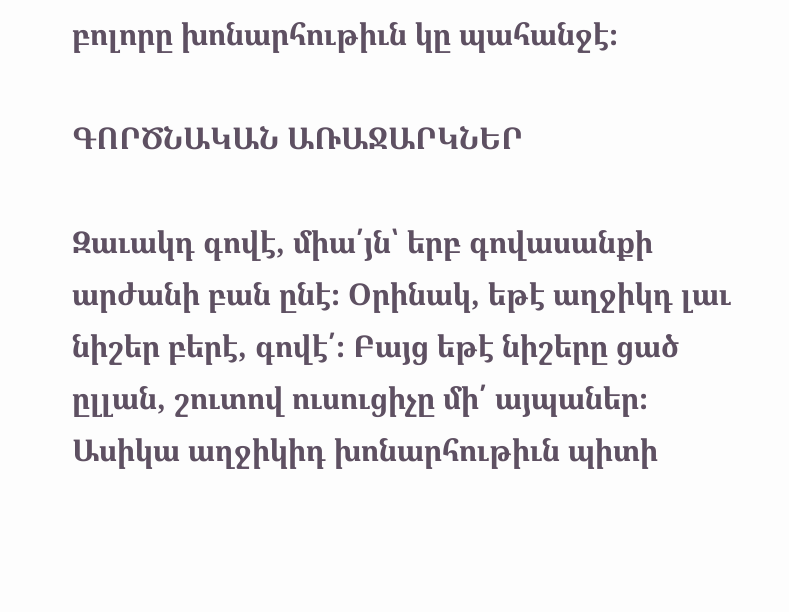բոլորը խոնարհութիւն կը պահանջէ։

ԳՈՐԾՆԱԿԱՆ ԱՌԱՋԱՐԿՆԵՐ

Զաւակդ գովէ, միա՛յն՝ երբ գովասանքի արժանի բան ընէ։ Օրինակ, եթէ աղջիկդ լաւ նիշեր բերէ, գովէ՛։ Բայց եթէ նիշերը ցած ըլլան, շուտով ուսուցիչը մի՛ այպաներ։ Ասիկա աղջիկիդ խոնարհութիւն պիտի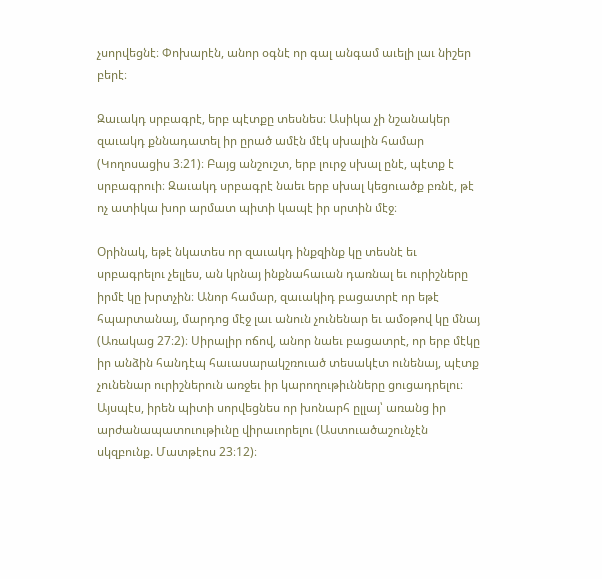չսորվեցնէ։ Փոխարէն, անոր օգնէ որ գալ անգամ աւելի լաւ նիշեր բերէ։

Զաւակդ սրբագրէ, երբ պէտքը տեսնես։ Ասիկա չի նշանակեր զաւակդ քննադատել իր ըրած ամէն մէկ սխալին համար (Կողոսացիս 3։21)։ Բայց անշուշտ, երբ լուրջ սխալ ընէ, պէտք է սրբագրուի։ Զաւակդ սրբագրէ նաեւ երբ սխալ կեցուածք բռնէ, թէ ոչ ատիկա խոր արմատ պիտի կապէ իր սրտին մէջ։

Օրինակ, եթէ նկատես որ զաւակդ ինքզինք կը տեսնէ եւ սրբագրելու չելլես, ան կրնայ ինքնահաւան դառնալ եւ ուրիշները իրմէ կը խրտչին։ Անոր համար, զաւակիդ բացատրէ որ եթէ հպարտանայ, մարդոց մէջ լաւ անուն չունենար եւ ամօթով կը մնայ (Առակաց 27։2)։ Սիրալիր ոճով, անոր նաեւ բացատրէ, որ երբ մէկը իր անձին հանդէպ հաւասարակշռուած տեսակէտ ունենայ, պէտք չունենար ուրիշներուն առջեւ իր կարողութիւնները ցուցադրելու։ Այսպէս, իրեն պիտի սորվեցնես որ խոնարհ ըլլայ՝ առանց իր արժանապատուութիւնը վիրաւորելու (Աստուածաշունչէն սկզբունք. Մատթէոս 23։12)։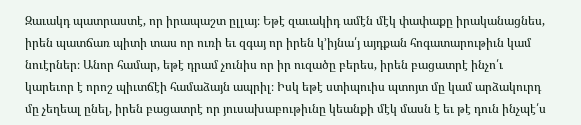Զաւակդ պատրաստէ, որ իրապաշտ ըլլայ։ Եթէ զաւակիդ ամէն մէկ փափաքը իրականացնես, իրեն պատճառ պիտի տաս որ ուռի եւ զգայ որ իրեն կ’իյնա՛յ այդքան հոգատարութիւն կամ նուէրներ։ Անոր համար, եթէ դրամ չունիս որ իր ուզածը բերես, իրեն բացատրէ ինչո՛ւ կարեւոր է որոշ պիւտճէի համաձայն ապրիլ։ Իսկ եթէ ստիպուիս պտոյտ մը կամ արձակուրդ մը չեղեալ ընել, իրեն բացատրէ որ յուսախաբութիւնը կեանքի մէկ մասն է եւ թէ դուն ինչպէ՛ս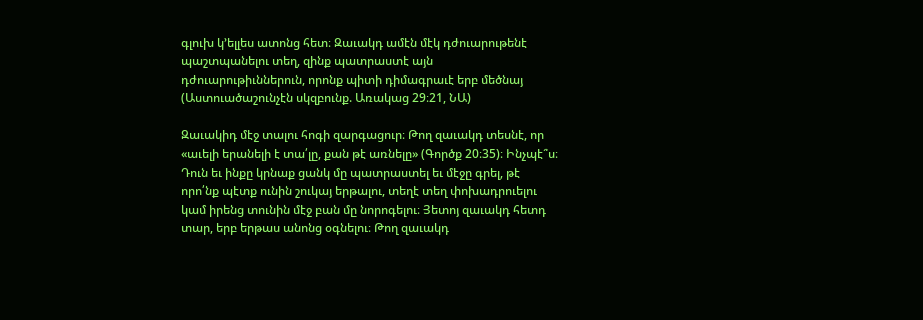գլուխ կ’ելլես ատոնց հետ։ Զաւակդ ամէն մէկ դժուարութենէ պաշտպանելու տեղ, զինք պատրաստէ այն դժուարութիւններուն, որոնք պիտի դիմագրաւէ երբ մեծնայ (Աստուածաշունչէն սկզբունք. Առակաց 29։21, ՆԱ)

Զաւակիդ մէջ տալու հոգի զարգացուր։ Թող զաւակդ տեսնէ, որ «աւելի երանելի է տա՛լը, քան թէ առնելը» (Գործք 20։35)։ Ինչպէ՞ս։ Դուն եւ ինքը կրնաք ցանկ մը պատրաստել եւ մէջը գրել, թէ որո՛նք պէտք ունին շուկայ երթալու, տեղէ տեղ փոխադրուելու կամ իրենց տունին մէջ բան մը նորոգելու։ Յետոյ զաւակդ հետդ տար, երբ երթաս անոնց օգնելու։ Թող զաւակդ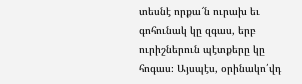տեսնէ որքա՜ն ուրախ եւ գոհունակ կը զգաս, երբ ուրիշներուն պէտքերը կը հոգաս։ Այսպէս, օրինակո՛վդ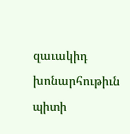զաւակիդ խոնարհութիւն պիտի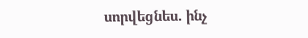սորվեցնես. ինչ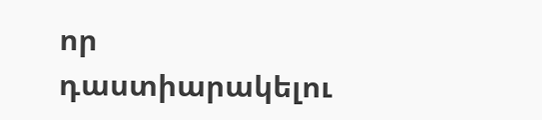որ դաստիարակելու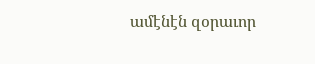ամէնէն զօրաւոր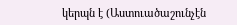կերպն է (Աստուածաշունչէն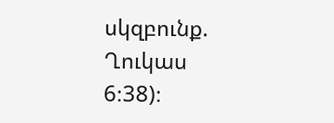սկզբունք. Ղուկաս 6։38)։